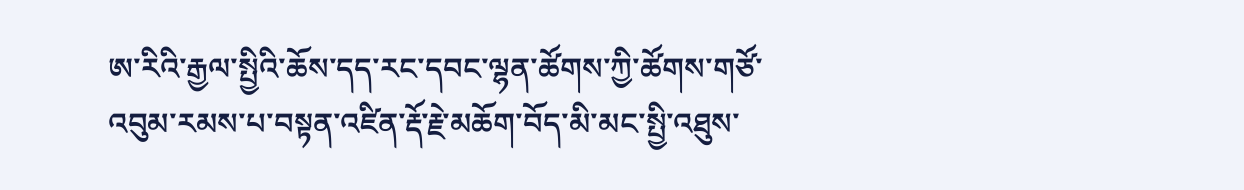ཨ་རིའི་རྒྱལ་སྤྱིའི་ཆོས་དད་རང་དབང་ལྷན་ཚོགས་ཀྱི་ཚོགས་གཙོ་འབུམ་རམས་པ་བསྟན་འཛིན་རྡོ་རྗེ་མཆོག་བོད་མི་མང་སྤྱི་འཐུས་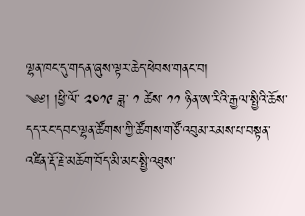ལྷན་ཁང་དུ་གདན་ཞུས་ལྟར་ཆེད་ཕེབས་གནང་བ།
༄༅། །ཕྱི་ལོ་ ༢༠༡༩ ཟླ་ ༡ ཚེས་ ༡༡ ཉིན་ཨ་རིའི་རྒྱལ་སྤྱིའི་ཆོས་དད་རང་དབང་ལྷན་ཚོགས་ཀྱི་ཚོགས་གཙོ་འབུམ་རམས་པ་བསྟན་འཛིན་རྡོ་རྗེ་མཆོག་བོད་མི་མང་སྤྱི་འཐུས་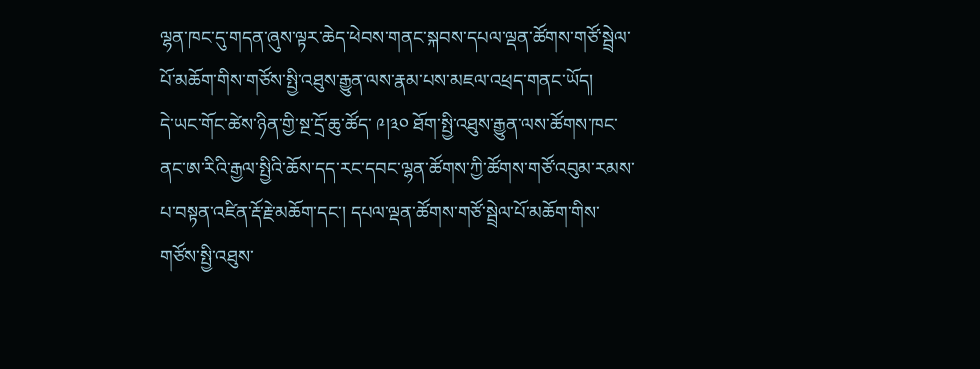ལྷན་ཁང་དུ་གདན་ཞུས་ལྟར་ཆེད་ཕེབས་གནང་སྐབས་དཔལ་ལྡན་ཚོགས་གཙོ་སྦྲེལ་པོ་མཆོག་གིས་གཙོས་སྤྱི་འཐུས་རྒྱུན་ལས་རྣམ་པས་མཇལ་འཕྲད་གནང་ཡོད།
དེ་ཡང་གོང་ཚེས་ཉིན་གྱི་སྔ་དྲོ་ཆུ་ཚོད་ ༩།༣༠ ཐོག་སྤྱི་འཐུས་རྒྱུན་ལས་ཚོགས་ཁང་ནང་ཨ་རིའི་རྒྱལ་སྤྱིའི་ཆོས་དད་རང་དབང་ལྷན་ཚོགས་ཀྱི་ཚོགས་གཙོ་འབུམ་རམས་པ་བསྟན་འཛིན་རྡོ་རྗེ་མཆོག་དང་། དཔལ་ལྡན་ཚོགས་གཙོ་སྦྲེལ་པོ་མཆོག་གིས་གཙོས་སྤྱི་འཐུས་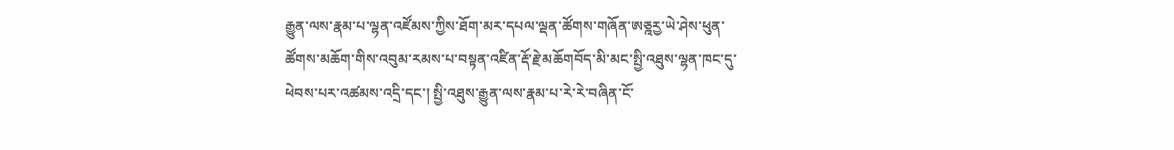རྒྱུན་ལས་རྣམ་པ་ལྷན་འཛོམས་ཀྱིས་ཐོག་མར་དཔལ་ལྡན་ཚོགས་གཞོན་ཨཅྰརྱ་ཡེ་ཤེས་ཕུན་ཚོགས་མཆོག་གིས་འབུམ་རམས་པ་བསྟན་འཛིན་རྡོ་རྗེ་མཆོགབོད་མི་མང་སྤྱི་འཐུས་ལྷན་ཁང་དུ་ཕེབས་པར་འཚམས་འདྲི་དང་། སྤྱི་འཐུས་རྒྱུན་ལས་རྣམ་པ་རེ་རེ་བཞིན་ངོ་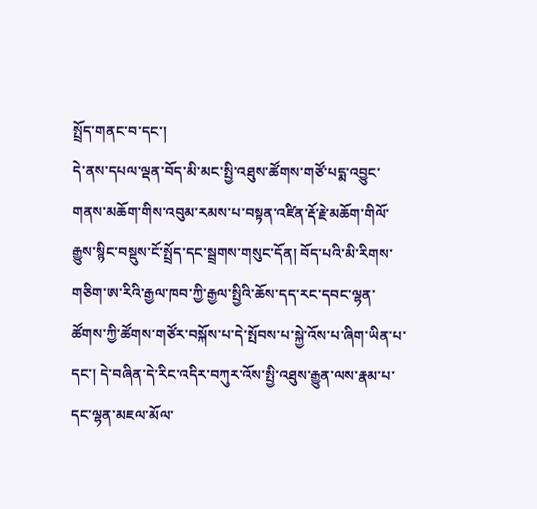སྤྲོད་གནང་བ་དང་།
དེ་ནས་དཔལ་ལྡན་བོད་མི་མང་སྤྱི་འཐུས་ཚོགས་གཙོ་པདྨ་འབྱུང་གནས་མཆོག་གིས་འབུམ་རམས་པ་བསྟན་འཛིན་རྡོ་རྗེ་མཆོག་གིལོ་རྒྱུས་སྙིང་བསྡུས་ངོ་སྤྲོད་དང་སྦྲགས་གསུང་དོན། བོད་པའི་མི་རིགས་གཅིག་ཨ་རིའི་རྒྱལ་ཁབ་ཀྱི་རྒྱལ་སྤྱིའི་ཆོས་དད་རང་དབང་ལྷན་ཚོགས་ཀྱི་ཚོགས་གཙོར་བསྐོས་པ་དེ་སྤོབས་པ་སྐྱེ་འོས་པ་ཞིག་ཡིན་པ་དང་། དེ་བཞིན་དེ་རིང་འདིར་བཀུར་འོས་སྤྱི་འཐུས་རྒྱུན་ལས་རྣམ་པ་དང་ལྷན་མཇལ་མོལ་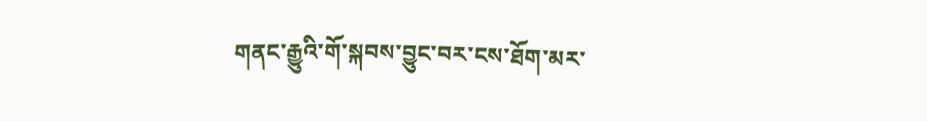གནང་རྒྱུའི་གོ་སྐབས་བྱུང་བར་ངས་ཐོག་མར་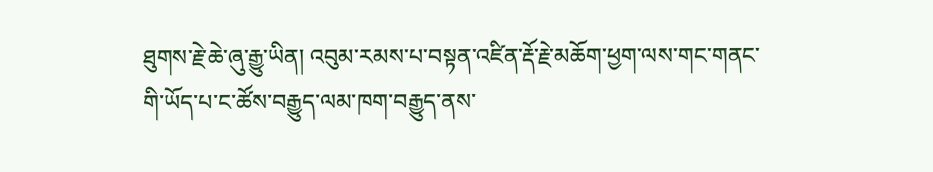ཐུགས་རྗེ་ཆེ་ཞུ་རྒྱུ་ཡིན། འབུམ་རམས་པ་བསྟན་འཛིན་རྡོ་རྗེ་མཆོག་ཕྱག་ལས་གང་གནང་གི་ཡོད་པ་ང་ཚོས་བརྒྱུད་ལམ་ཁག་བརྒྱུད་ནས་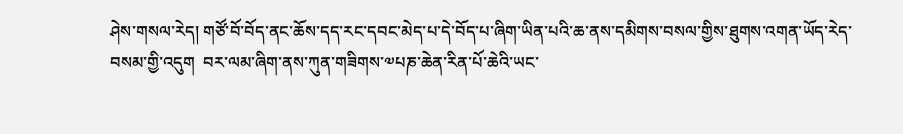ཤེས་གསལ་རེད། གཙོ་བོ་བོད་ནང་ཆོས་དད་རང་དབང་མེད་པ་དེ་བོད་པ་ཞིག་ཡིན་པའི་ཆ་ནས་དམིགས་བསལ་གྱིས་ཐུགས་འགན་ཡོད་རེད་བསམ་གྱི་འདུག  བར་ལམ་ཞིག་ནས་ཀུན་གཟིགས་༧པཎ་ཆེན་རིན་པོ་ཆེའི་ཡང་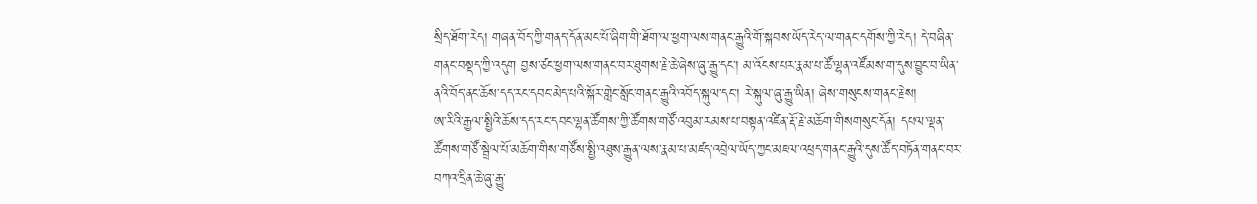སྲིད་ཐོག་རེད། གཞན་བོད་ཀྱི་གནད་དོན་མང་པོ་ཞིག་གི་ཐོག་ལ་ཕྱག་ལས་གནང་རྒྱུའི་གོ་སྐབས་ཡོད་རེད་ལ་གནང་དགོས་ཀྱི་རེད། དེ་བཞིན་གནང་བསྡད་ཀྱི་འདུག བྱས་ཙང་ཕྱག་ལས་གནང་བར་ཐུགས་རྗེ་ཆེ་ཞེས་ཞུ་རྒྱུ་དང་། མ་འོངས་པར་རྣམ་པ་ཚོ་ལྷན་འཛོམས་ག་དུས་བྱུང་བ་ཡིན་ནའི་བོད་ནང་ཆོས་དད་རང་དབང་མེད་པའི་སྐོར་གླེང་སློང་གནང་རྒྱུའི་འབོད་སྐུལ་དང་། རེ་སྐུལ་ཞུ་རྒྱུ་ཡིན། ཞེས་གསུངས་གནང་རྗེས།
ཨ་རིའི་རྒྱལ་སྤྱིའི་ཆོས་དད་རང་དབང་ལྷན་ཚོགས་ཀྱི་ཚོགས་གཙོ་འབུམ་རམས་པ་བསྟན་འཛིན་རྡོ་རྗེ་མཆོག་གིསགསུང་དོན། དཔལ་ལྡན་ཚོགས་གཙོ་སྦྲེལ་པོ་མཆོག་གིས་གཙོས་སྤྱི་འཐུས་རྒྱུན་ལས་རྣམ་པ་མཛད་འབྲེལ་ཡོད་ཀྱང་མཇལ་འཕྲད་གནང་རྒྱུའི་དུས་ཚོད་བཏོན་གནང་བར་བཀའ་དྲིན་ཆེ་ཞུ་རྒྱུ་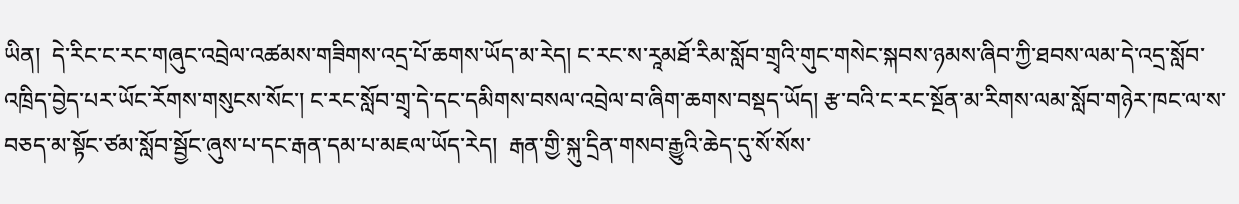ཡིན།  དེ་རིང་ང་རང་གཞུང་འབྲེལ་འཚམས་གཟིགས་འདྲ་པོ་ཆགས་ཡོད་མ་རེད། ང་རང་ས་རཱམཐོ་རིམ་སློབ་གྲྭའི་གུང་གསེང་སྐབས་ཉམས་ཞིབ་ཀྱི་ཐབས་ལམ་དེ་འདྲ་སློབ་འཁྲིད་བྱེད་པར་ཡོང་རོགས་གསུངས་སོང་། ང་རང་སློབ་གྲྭ་དེ་དང་དམིགས་བསལ་འབྲེལ་བ་ཞིག་ཆགས་བསྡད་ཡོད། རྩ་བའི་ང་རང་སྔོན་མ་རིགས་ལམ་སློབ་གཉེར་ཁང་ལ་ས་བཅད་མ་སྟོང་ཙམ་སློབ་སྦྱོང་ཞུས་པ་དང་རྒན་དམ་པ་མཇལ་ཡོད་རེད།  རྒན་གྱི་སྐུ་དྲིན་གསབ་རྒྱུའི་ཆེད་དུ་སོ་སོས་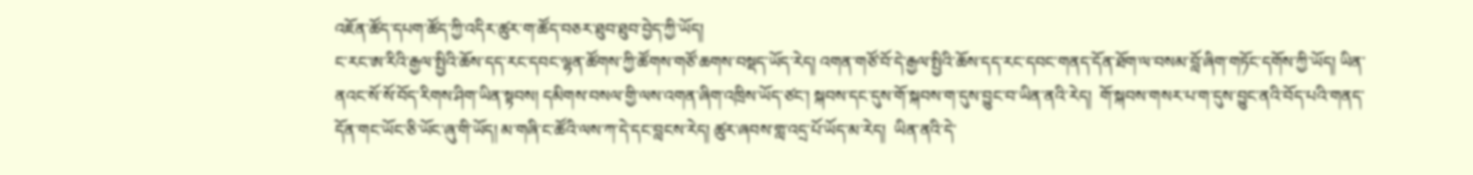འཇོན་ཚོད་དཔག་ཚོད་ཀྱི་འདིར་ཚུར་ག་ཚོད་བཅར་ཐུབ་ཐུབ་བྱེད་ཀྱི་ཡོད།
ང་རང་ཨ་རིའི་རྒྱལ་སྤྱིའི་ཆོས་དད་རང་དབང་ལྷན་ཚོགས་ཀྱི་ཚོགས་གཙོ་ཆགས་བསྡད་ཡོད་རེད། འགན་གཙོ་བོ་དེ་རྒྱལ་སྤྱིའི་ཆོས་དད་རང་དབང་གནད་དོན་ཐོག་ལ་བསམ་བློ་ཞིག་གཏོང་དགོས་ཀྱི་ཡོད། ཡིན་ནའང་སོ་སོ་བོད་རིགས་ཤིག་ཡིན་སྟབས། དམིགས་བསལ་གྱི་ལས་འགན་ཞིག་འཁྲིས་ཡོད་ཙང་། སྐབས་དང་དུས་གོ་སྐབས་ག་དུས་བྱུང་བ་ཡིན་ནའི་རེད།  གོ་སྐབས་གསར་པ་ག་དུས་བྱུང་ནའི་བོད་པའི་གནད་དོན་གང་ཡོང་ཅི་ཡོང་ཞུ་གི་ཡོད། མ་གཞི་ང་ཚོའི་ལས་ཀ་དེ་དང་བླངས་རེད། ཚུར་ཞབས་གླ་འདྲ་པོ་ཡོད་མ་རེད།  ཡིན་ནའི་དེ་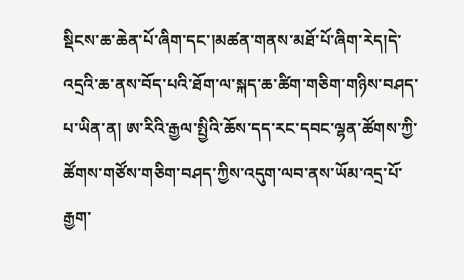སྡིངས་ཆ་ཆེན་པོ་ཞིག་དང་།མཚན་གནས་མཐོ་པོ་ཞིག་རེད།དེ་འདྲའི་ཆ་ནས་བོད་པའི་ཐོག་ལ་སྐད་ཆ་ཚིག་གཅིག་གཉིས་བཤད་པ་ཡིན་ན། ཨ་རིའི་རྒྱལ་སྤྱིའི་ཆོས་དད་རང་དབང་ལྷན་ཚོགས་ཀྱི་ཚོགས་གཙོས་གཅིག་བཤད་ཀྱིས་འདུག་ལབ་ནས་ཡོམ་འདྲ་པོ་རྒྱག་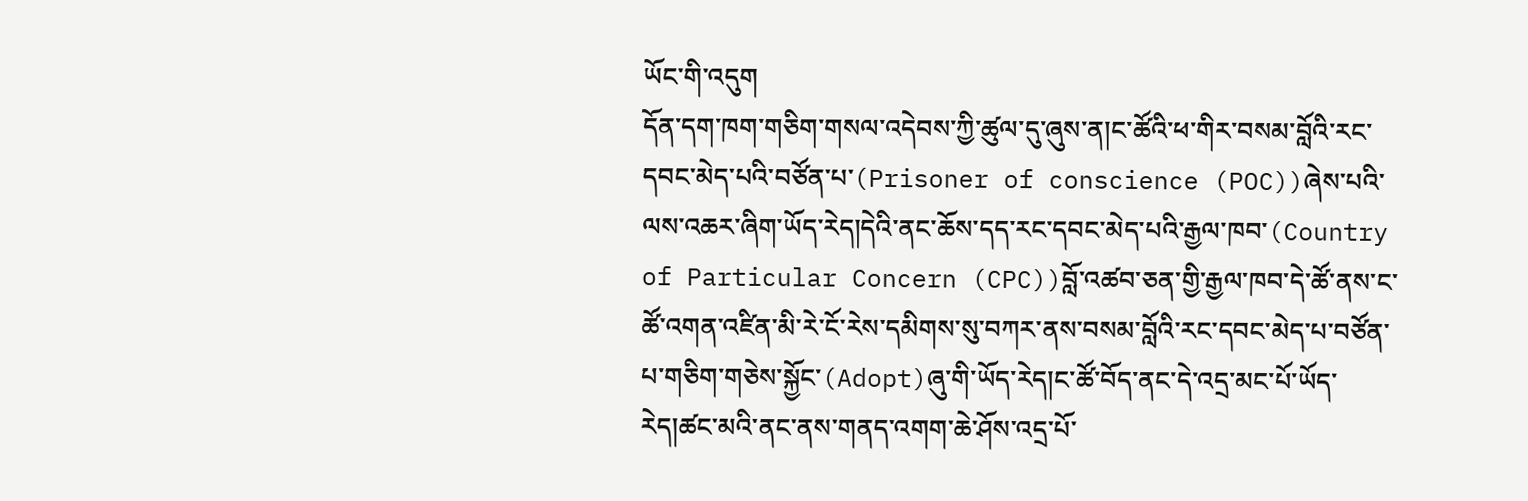ཡོང་གི་འདུག
དོན་དག་ཁག་གཅིག་གསལ་འདེབས་ཀྱི་ཚུལ་དུ་ཞུས་ན།ང་ཚོའི་ཕ་གིར་བསམ་བློའི་རང་དབང་མེད་པའི་བཙོན་པ་(Prisoner of conscience (POC))ཞེས་པའི་ལས་འཆར་ཞིག་ཡོད་རེད།དེའི་ནང་ཆོས་དད་རང་དབང་མེད་པའི་རྒྱལ་ཁབ་(Country of Particular Concern (CPC))བློ་འཚབ་ཅན་གྱི་རྒྱལ་ཁབ་དེ་ཚོ་ནས་ང་ཚོ་འགན་འཛིན་མི་རེ་ངོ་རེས་དམིགས་སུ་བཀར་ནས་བསམ་བློའི་རང་དབང་མེད་པ་བཙོན་པ་གཅིག་གཅེས་སྐྱོང་(Adopt)ཞུ་གི་ཡོད་རེད།ང་ཚོ་བོད་ནང་དེ་འདྲ་མང་པོ་ཡོད་རེད།ཚང་མའི་ནང་ནས་གནད་འགག་ཆེ་ཤོས་འདྲ་པོ་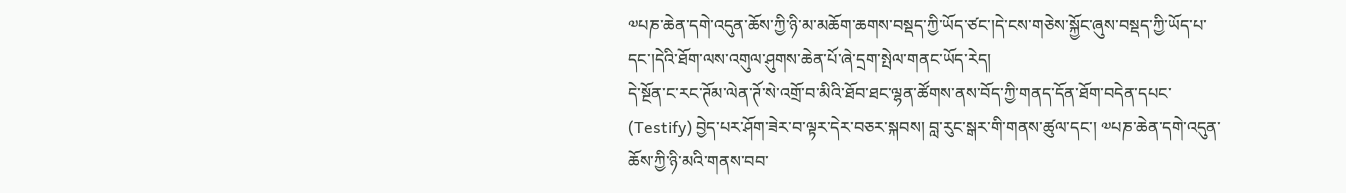༧པཎ་ཆེན་དགེ་འདུན་ཆོས་ཀྱི་ཉི་མ་མཆོག་ཆགས་བསྡད་ཀྱི་ཡོད་ཙང་།དེ་ངས་གཅེས་སྐྱོང་ཞུས་བསྡད་ཀྱི་ཡོད་པ་དང་།དེའི་ཐོག་ལས་འགུལ་ཤུགས་ཆེན་པོ་ཞེ་དྲག་སྤེལ་གནང་ཡོད་རེད།
དེ་སྔོན་ང་རང་ཊོམ་ལེན་ཊོ་སེ་འགྲོ་བ་མིའི་ཐོབ་ཐང་ལྷན་ཚོགས་ནས་བོད་ཀྱི་གནད་དོན་ཐོག་བདེན་དཔང་ (Testify) བྱེད་པར་ཤོག་ཟེར་བ་ལྟར་དེར་བཅར་སྐབས། བླ་རུང་སྒར་གི་གནས་ཚུལ་དང་། ༧པཎ་ཆེན་དགེ་འདུན་ཆོས་ཀྱི་ཉི་མའི་གནས་བབ་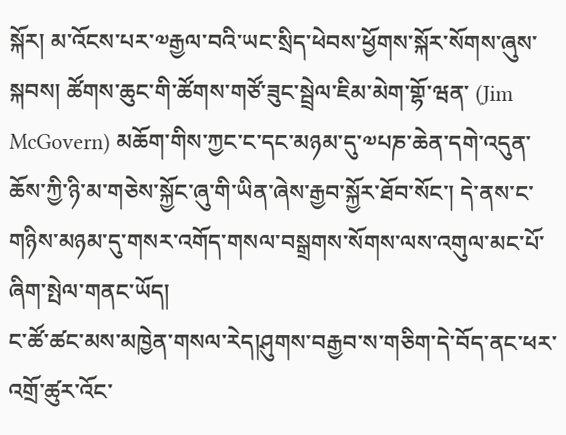སྐོར། མ་འོངས་པར་༧རྒྱལ་བའི་ཡང་སྲིད་ཕེབས་ཕྱོགས་སྐོར་སོགས་ཞུས་སྐབས། ཚོགས་ཆུང་གི་ཚོགས་གཙོ་ཟུང་སྦྲེལ་ཇིམ་མེག་གྷོ་ཝན་ (Jim McGovern) མཆོག་གིས་ཀྱང་ང་དང་མཉམ་དུ་༧པཎ་ཆེན་དགེ་འདུན་ཆོས་ཀྱི་ཉི་མ་གཅེས་སྐྱོང་ཞུ་གི་ཡིན་ཞེས་རྒྱབ་སྐྱོར་ཐོབ་སོང་། དེ་ནས་ང་གཉིས་མཉམ་དུ་གསར་འགོད་གསལ་བསྒྲགས་སོགས་ལས་འགུལ་མང་པོ་ཞིག་སྤེལ་གནང་ཡོད།
ང་ཚོ་ཚང་མས་མཁྱེན་གསལ་རེད།ཤུགས་བརྒྱབ་ས་གཅིག་དེ་བོད་ནང་ཕར་འགྲོ་ཚུར་འོང་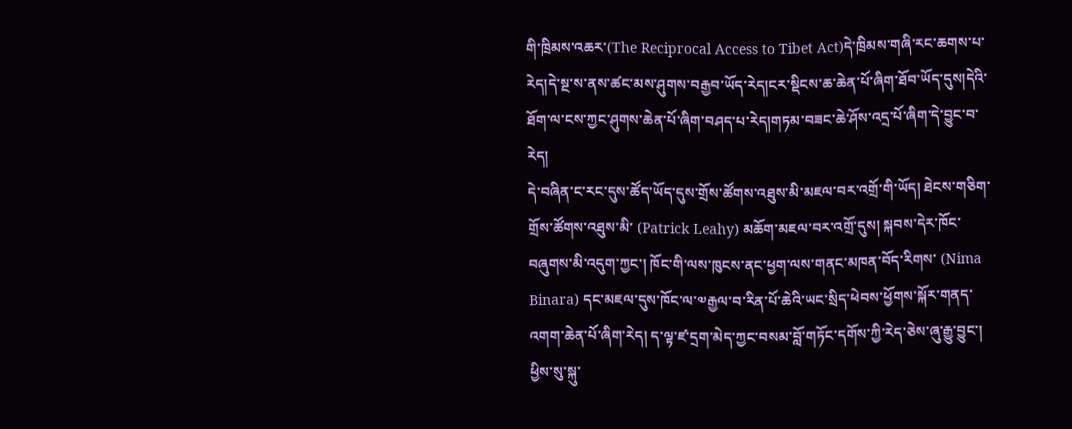གི་ཁྲིམས་འཆར་(The Reciprocal Access to Tibet Act)དེ་ཁྲིམས་གཞི་རང་ཆགས་པ་རེད།དེ་སྔ་ས་ནས་ཚང་མས་ཤུགས་བརྒྱབ་ཡོད་རེད།ངར་སྡིངས་ཆ་ཆེན་པོ་ཞིག་ཐོབ་ཡོད་དུས།དེའི་ཐོག་ལ་ངས་ཀྱང་ཤུགས་ཆེན་པོ་ཞིག་བཤད་པ་རེད།གཏམ་བཟང་ཆེ་ཤོས་འདྲ་པོ་ཞིག་དེ་བྱུང་བ་རེད།
དེ་བཞིན་ང་རང་དུས་ཚོད་ཡོད་དུས་གྲོས་ཚོགས་འཐུས་མི་མཇལ་བར་འགྲོ་གི་ཡོད། ཐེངས་གཅིག་གྲོས་ཚོགས་འཐུས་མི་ (Patrick Leahy) མཆོག་མཇལ་བར་འགྲོ་དུས། སྐབས་དེར་ཁོང་བཞུགས་མི་འདུག་ཀྱང་། ཁོང་གི་ལས་ཁུངས་ནང་ཕྱག་ལས་གནང་མཁན་བོད་རིགས་ (Nima Binara) དང་མཇལ་དུས་ཁོང་ལ་༧རྒྱལ་བ་རིན་པོ་ཆེའི་ཡང་སྲིད་ཕེབས་ཕྱོགས་སྐོར་གནད་འགག་ཆེན་པོ་ཞིག་རེད། ད་ལྟ་ཛ་དྲག་མེད་ཀྱང་བསམ་བློ་གཏོང་དགོས་ཀྱི་རེད་ཅེས་ཞུ་རྒྱུ་བྱུང་། ཕྱིས་སུ་སྐུ་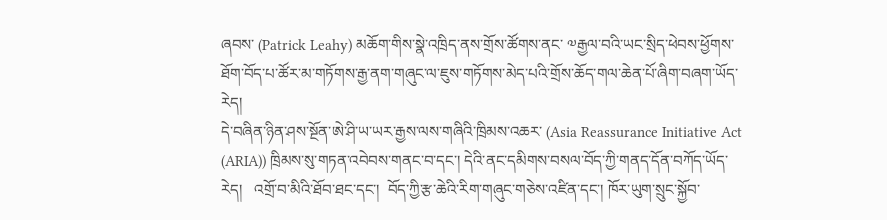ཞབས་ (Patrick Leahy) མཆོག་གིས་སྣེ་འཁྲིད་ནས་གྲོས་ཚོགས་ནང་ ༧རྒྱལ་བའི་ཡང་སྲིད་ཕེབས་ཕྱོགས་ཐོག་བོད་པ་ཚོར་མ་གཏོགས་རྒྱ་ནག་གཞུང་ལ་ཇུས་གཏོགས་མེད་པའི་གྲོས་ཆོད་གལ་ཆེན་པོ་ཞིག་བཞག་ཡོད་རེད།
དེ་བཞིན་ཉིན་ཤས་སྔོན་ཨེ་ཤི་ཡ་ཡར་རྒྱས་ལས་གཞིའི་ཁྲིམས་འཆར་ (Asia Reassurance Initiative Act (ARIA)) ཁྲིམས་སུ་གཏན་འབེབས་གནང་བ་དང་། དེའི་ནང་དམིགས་བསལ་བོད་ཀྱི་གནད་དོན་བཀོད་ཡོད་རེད།   འགྲོ་བ་མིའི་ཐོབ་ཐང་དང་།  བོད་ཀྱི་རྩ་ཆེའི་རིག་གཞུང་གཅེས་འཛིན་དང་། ཁོར་ཡུག་སྲུང་སྐྱོབ་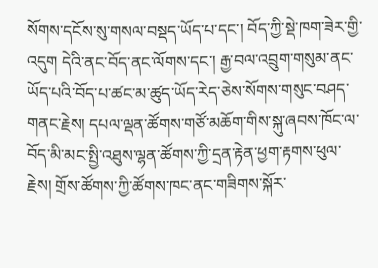སོགས་དངོས་སུ་གསལ་བསྡད་ཡོད་པ་དང་། བོད་ཀྱི་སྡེ་ཁག་ཟེར་གྱི་འདུག དེའི་ནང་བོད་ནང་ལོགས་དང་། རྒྱ་བལ་འབྲུག་གསུམ་ནང་ཡོད་པའི་བོད་པ་ཚང་མ་ཚུད་ཡོད་རེད་ཅེས་སོགས་གསུང་བཤད་གནང་རྗེས། དཔལ་ལྡན་ཚོགས་གཙོ་མཆོག་གིས་སྐུ་ཞབས་ཁོང་ལ་བོད་མི་མང་སྤྱི་འཐུས་ལྷན་ཚོགས་ཀྱི་དྲན་རྟེན་ཕྱག་རྟགས་ཕུལ་རྗེས། གྲོས་ཚོགས་ཀྱི་ཚོགས་ཁང་ནང་གཟིགས་སྐོར་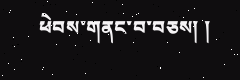ཕེབས་གནང་བ་བཅས། །